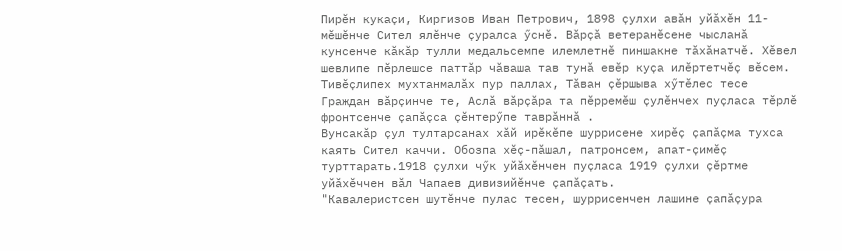Пирӗн кукаҫи, Киргизов Иван Петрович, 1898 ҫулхи авӑн уйӑхӗн 11-мӗшӗнче Сител ялӗнче ҫуралса ӳснӗ. Вӑрҫӑ ветеранӗсене чысланӑ кунсенче кӑкӑр тулли медальсемпе илемлетнӗ пиншакне тӑхӑнатчӗ. Хӗвел шевлипе пӗрлешсе паттӑр чӑваша тав тунӑ евӗр куҫа илӗртетчӗҫ вӗсем. Тивӗҫлипех мухтанмалӑх пур паллах, Тӑван ҫӗршыва хӳтӗлес тесе Граждан вӑрҫинче те, Аслӑ вӑрҫӑра та пӗрремӗш ҫулӗнчех пуҫласа тӗрлӗ фронтсенче ҫапӑҫса ҫӗнтерӳпе таврӑннӑ .
Вунсакӑр ҫул тултарсанах хӑй ирӗкӗпе шуррисене хирӗҫ ҫапӑҫма тухса каять Сител каччи. Обозпа хӗҫ-пӑшал, патронсем, апат-ҫимӗҫ турттарать.1918 ҫулхи чӳк уйӑхӗнчен пуҫласа 1919 ҫулхи ҫӗртме уйӑхӗччен вӑл Чапаев дивизийӗнче ҫапӑҫать.
"Кавалеристсен шутӗнче пулас тесен, шуррисенчен лашине ҫапӑҫура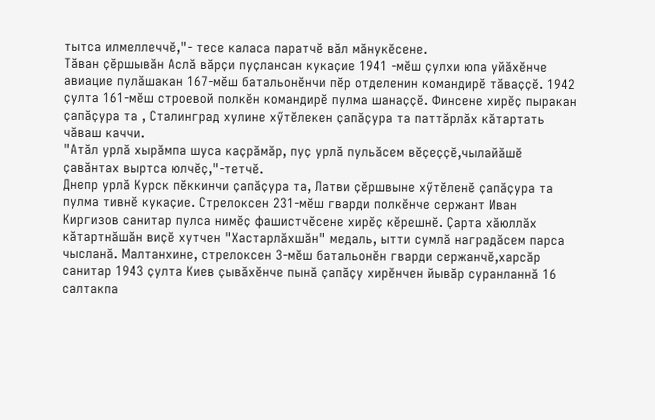тытса илмеллеччӗ,"- тесе каласа паратчӗ вӑл мӑнукӗсене.
Тӑван ҫӗршывӑн Аслӑ вӑрҫи пуҫлансан кукаҫие 1941 -мӗш ҫулхи юпа уйӑхӗнче авиацие пулӑшакан 167-мӗш батальонӗнчи пӗр отделенин командирӗ тӑваҫҫӗ. 1942 ҫулта 161-мӗш строевой полкӗн командирӗ пулма шанаҫҫӗ. Финсене хирӗҫ пыракан ҫапӑҫура та , Сталинград хулине хӳтӗлекен ҫапӑҫура та паттӑрлӑх кӑтартать чӑваш каччи.
"Атӑл урлӑ хырӑмпа шуса каҫрӑмӑр, пуҫ урлӑ пульӑсем вӗҫеҫҫӗ,чылайӑшӗ ҫавӑнтах выртса юлчӗҫ,"-тетчӗ.
Днепр урлӑ Курск пӗккинчи ҫапӑҫура та, Латви ҫӗршвыне хӳтӗленӗ ҫапӑҫура та пулма тивнӗ кукаҫие. Стрелоксен 231-мӗш гварди полкӗнче сержант Иван Киргизов санитар пулса нимӗҫ фашистчӗсене хирӗҫ кӗрешнӗ. Ҫарта хӑюллӑх кӑтартнӑшӑн виҫӗ хутчен "Хастарлӑхшӑн" медаль, ытти сумлӑ наградӑсем парса чысланӑ. Малтанхине, стрелоксен 3-мӗш батальонӗн гварди сержанчӗ,харсӑр санитар 1943 ҫулта Киев ҫывӑхӗнче пынӑ ҫапӑҫу хирӗнчен йывӑр суранланнӑ 16 салтакпа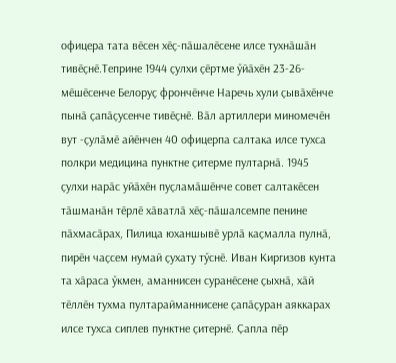офицера тата вӗсен хӗҫ-пӑшалӗсене илсе тухнӑшӑн тивӗҫнӗ.Теприне 1944 ҫулхи ҫӗртме ӳйӑхӗн 23-26- мӗшӗсенче Белоруҫ фрончӗнче Наречь хули ҫывӑхӗнче пынӑ ҫапӑҫусенче тивӗҫнӗ. Вӑл артиллери миномечӗн вут -ҫулӑмӗ айӗнчен 40 офицерпа салтака илсе тухса полкри медицина пунктне ҫитерме пултарнӑ. 1945 ҫулхи нарӑс уйӑхӗн пуҫламӑшӗнче совет салтакӗсен тӑшманӑн тӗрлӗ хӑватлӑ хӗҫ-пӑшалсемпе пенине пӑхмасӑрах, Пилица юханшывӗ урлӑ каҫмалла пулнӑ, пирӗн чаҫсем нумай ҫухату тӳснӗ. Иван Киргизов кунта та хӑраса ӳкмен, аманнисен суранӗсене ҫыхнӑ, хӑй тӗллӗн тухма пултарайманнисене ҫапӑҫуран аяккарах илсе тухса сиплев пунктне ҫитернӗ. Ҫапла пӗр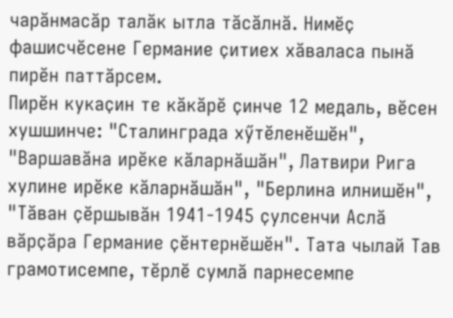чарӑнмасӑр талӑк ытла тӑсӑлнӑ. Нимӗҫ фашисчӗсене Германие ҫитиех хӑваласа пынӑ пирӗн паттӑрсем.
Пирӗн кукаҫин те кӑкӑрӗ ҫинче 12 медаль, вӗсен хушшинче: "Сталинграда хӳтӗленӗшӗн", "Варшавӑна ирӗке кӑларнӑшӑн", Латвири Рига хулине ирӗке кӑларнӑшӑн", "Берлина илнишӗн", "Тӑван ҫӗршывӑн 1941-1945 ҫулсенчи Аслӑ вӑрҫӑра Германие ҫӗнтернӗшӗн". Тата чылай Тав грамотисемпе, тӗрлӗ сумлӑ парнесемпе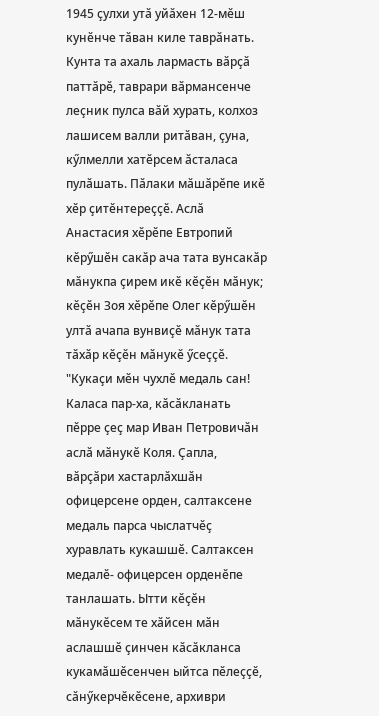1945 ҫулхи утӑ уйӑхен 12-мӗш кунӗнче тӑван киле таврӑнать. Кунта та ахаль лармасть вӑрҫӑ паттӑрӗ, таврари вӑрмансенче леҫник пулса вӑй хурать, колхоз лашисем валли ритӑван, ҫуна, кӳлмелли хатӗрсем ӑсталаса пулӑшать. Пӑлаки мӑшӑрӗпе икӗ хӗр ҫитӗнтереҫҫӗ. Аслӑ Анастасия хӗрӗпе Евтропий кӗрӳшӗн сакӑр ача тата вунсакӑр мӑнукпа ҫирем икӗ кӗҫӗн мӑнук; кӗҫӗн Зоя хӗрӗпе Олег кӗрӳшӗн ултӑ ачапа вунвиҫӗ мӑнук тата тӑхӑр кӗҫӗн мӑнукӗ ӳсеҫҫӗ.
"Кукаҫи мӗн чухлӗ медаль сан! Каласа пар-ха, кӑсӑкланать пӗрре ҫеҫ мар Иван Петровичӑн аслӑ мӑнукӗ Коля. Ҫапла, вӑрҫӑри хастарлӑхшӑн офицерсене орден, салтаксене медаль парса чыслатчӗҫ хуравлать кукашшӗ. Салтаксен медалӗ- офицерсен орденӗпе танлашать. Ытти кӗҫӗн мӑнукӗсем те хӑйсен мӑн аслашшӗ ҫинчен кӑсӑкланса кукамӑшӗсенчен ыйтса пӗлеҫҫӗ, сӑнӳкерчӗкӗсене, архиври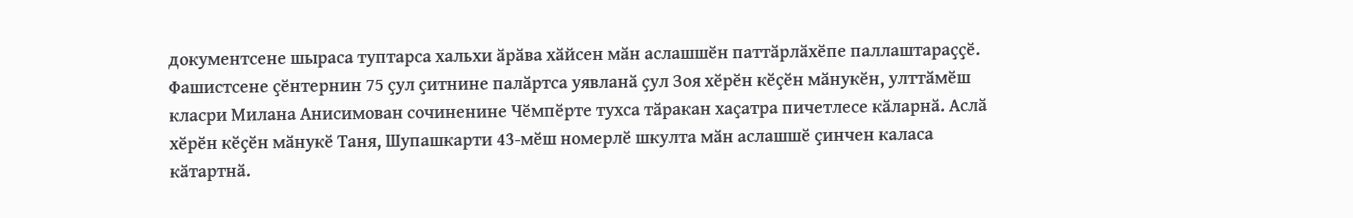документсене шыраса туптарса хальхи ӑрӑва хӑйсен мӑн аслашшӗн паттӑрлӑхӗпе паллаштараҫҫӗ.
Фашистсене ҫӗнтернин 75 ҫул ҫитнине палӑртса уявланӑ ҫул Зоя хӗрӗн кӗҫӗн мӑнукӗн, улттӑмӗш класри Милана Анисимован сочиненине Чӗмпӗрте тухса тӑракан хаҫатра пичетлесе кӑларнӑ. Аслӑ хӗрӗн кӗҫӗн мӑнукӗ Таня, Шупашкарти 43-мӗш номерлӗ шкулта мӑн аслашшӗ ҫинчен каласа кӑтартнӑ.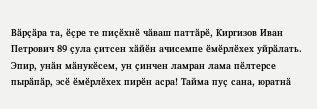Вӑрҫӑра та, ӗҫре те пиҫӗхнӗ чӑваш паттӑрӗ, Киргизов Иван Петрович 89 ҫула ҫитсен хӑйӗн ачисемпе ӗмӗрлӗхех уйрӑлать. Эпир, унӑн мӑнукӗсем, ун ҫинчен ламран лама пӗлтерсе пырӑпӑр, эсӗ ӗмӗрлӗхех пирӗн асра! Тайма пуҫ сана, юратнӑ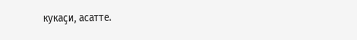кукаҫи, асатте.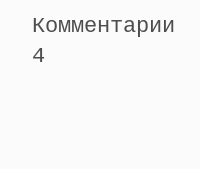Комментарии 4